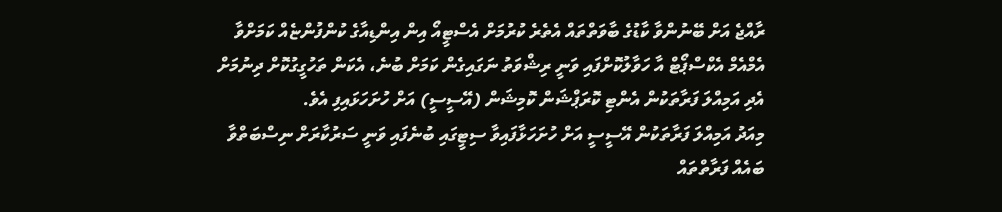ރާއްޖެ އަށް ބޭނުންވާ ކާޑުގެ ބާވަތްތައް އެތެރެ ކުރުމަށް އެސްޓީއޯ އިން އިންޑިއާގެ ކުންފުންޏެއް ކަމަށްވާ އެމްއެމް އެކްސްޕޯޓް އާ ހަވާލުކޮށްފައި ވަނީ ރިޝްވަތު ނަގައިގެން ކަމަށް ބުނެ، އެކަން ތަހުގީގުކޮށް ދިނުމަށް އެދި އަމިއްލަ ފަރާތަކުން އެންޓި ކޮރަޕްޝަން ކޮމިޝަން (އޭސީސީ) އަށް ހުށަހަޅައިފި އެވެ.
މިއަދު އަމިއްލަ ފަރާތަކުން އޭސީސީ އަށް ހުށަހަޅާފައިވާ ސިޓީގައި ބުނެފައި ވަނީ ސަރުކާރަށް ނިސްބަތްވާ ބައެއް ފަރާތްތައް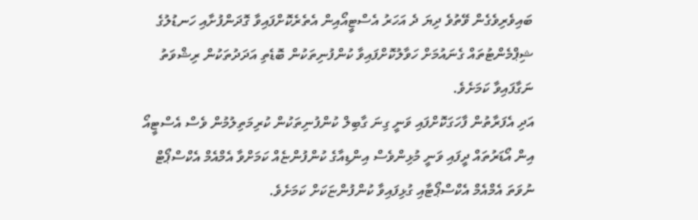ބައިވެރިވެގެން ވޭތުވެ ދިޔަ ދެ އަހަރު އެސްޓީއޯއިން އެތެރެކޮށްފައިވާ ގޮދަންފުށާއި ހަނޑުލުގެ ޝިޕްމެންޓުތައް ގެނައުމަށް ހަވާލުކޮށްފައިވާ ކުންފުނިތަކުން ބޮޑެތި އަދަދުތަކުން ރިޝްވަތު ނަގާފައިވާ ކަމަށެވެ.
އަދި އެފަރާތުން ފާހަގަކޮށްފައި ވަނީ ގިނަ ގާބިލް ކުންފުނިތަކުން ކުރިމަތިލުމުން ވެސް އެސްޓީއޯ އިން އޯޑަރުތައް ދީފައި ވަނީ މުޅިންވެސް އިންޑިއާގެ ކުންފުންޏެއް ކަމަށްވާ އެމްއެމް އެކްސްޕޯޓް ނުވަތަ އެމްއެމް އެކްސްޕޯޓާއި ގުޅިފައިވާ ކުންފުންޏަކަށް ކަމަށެވެ.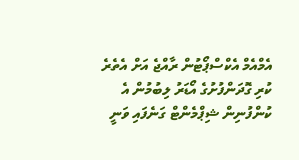އެމްއެމް އެކްސްޕޯޓުން ރާއްޖެ އަށް އެތެރެ ކުރި ގޮދަންފުށުގެ އޯޑަރު ލިބުމުން އެ ކުންފުނިން ޝިޕްމެންޓް ގަނެފައި ވަނީ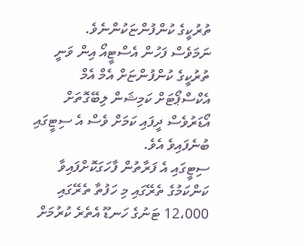ތުރުކީގެ ކުންފުންޏަކުންނެވެ.
ނަމަވެސް ފަހުން އެސްޓީއޯ އިން ވަނީ ތުރުކީގެ ކުންފުންޏަށް އެމް އެމް އެކްސްޕޯޓަށް ކަމިޝަން ލިބޭގޮތަށް އޯޑަރުވެސް ދީފައި ކަމަށް ވެސް އެ ސިޓީގައި ބުނެފައިވެ އެވެ.
ސިޓީގައި އެ ފަރާތުން ފާހަގަކޮށްފައިވާ ކަންކަމުގެ ތެރޭގައި މި ހަފުތާ ތެރޭގައި 12،000 ޓަނުގެ ހަނޑޫ އެތެރެ ކުރުމަށް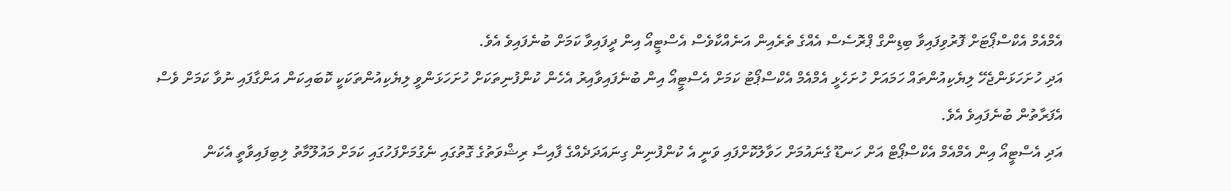އެމްއެމް އެކްސްޕޯޓަށް ފޮރުވިފައިވާ ބިޑިންގް ޕްރޮސެސް އެއްގެ ތެރެއިން އަނެއްކާވެސް އެސްޓީއޯ އިން ދީފައިވާ ކަމަށް ބުނެފައިވެ އެވެ.
އަދި ހުށަހަޅަންޖެހޭ ލިޔެކިއުންތައް ހަމައަށް ހުށަހެޅީ އެމްއެމް އެކްސްޕޯޓު ކަމަށް އެސްޓީއޯ އިން ބުނެފައިވާއިރު އެހެން ކުންފުނިތަކަށް ހުށަހަޅަންވީ ލިޔެކިއުންތަކަކީ ކޮބައިކަން އަންގާފައި ނުވާ ކަމަށް ވެސް އެފަރާތުން ބުނެފައިވެ އެވެ.
އަދި އެސްޓީއޯ އިން އެމްއެމް އެކްސްޕޯޓް އަށް ހަނޑޫ ގެނައުމަށް ހަވާލުކޮށްފައި ވަނީ އެ ކުންފުނިން ގިނައަދަދެއްގެ ފާއިސާ ރިޝްވަތުގެ ގޮތުގައި ނެގުމަށްފަހުގައި ކަމަށް މައުލޫމާތު ލިބިފައިވާތީ އެކަން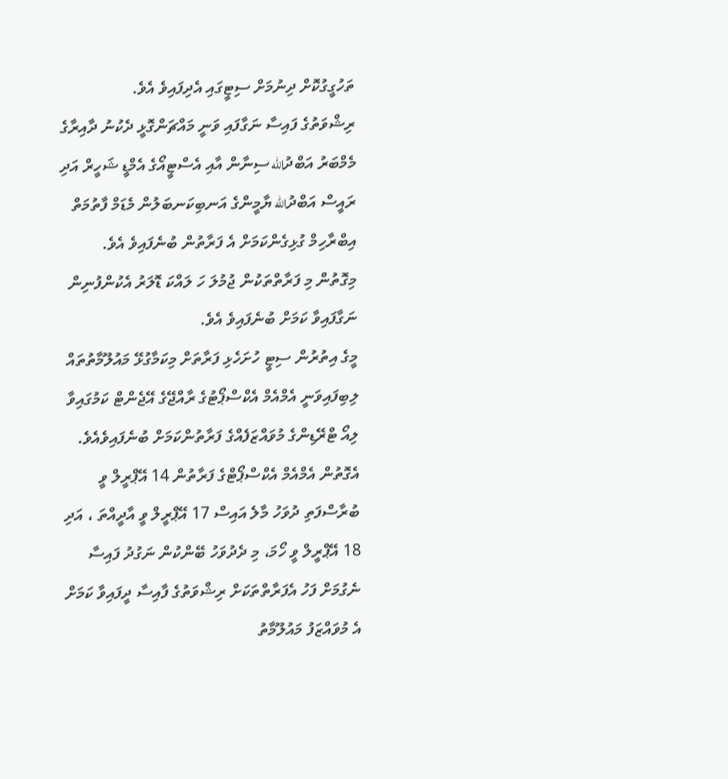ތަހުގީގުކޮށް ދިނުމަށް ސިޓީގައި އެދިފައިވެ އެވެ.
ރިޝްވަތުގެ ފައިސާ ނަގާފައި ވަނީ މައްޗަންގޮޅީ ދެކުނު ދާއިރާގެ މެމްބަރު އަބްދުالله ސިނާން އާއި އެސްޓީއޯގެ އެމްޑީ ޝަހީރް އަދި ރައީސް އަބްދުالله ޔާމީންގެ އަނބިކަނބަލުން މެޑަމް ފާތުމަތް އިބްރާހިމް ގުޅިގެންކަމަށް އެ ފަރާތުން ބުނެފައިވެ އެވެ.
މިގޮތުން މި ފަރާތްތަކުން ޖުމުލަ ހަ ލައްކަ ޑޮލަރު އެކުންފުނިން ނަގާފައިވާ ކަމަށް ބުނެފައިވެ އެވެ.
މީގެ އިތުރުން ސިޓީ ހުށަހެޅި ފަރާތަށް މިކަމާގުޅޭ މައުލޫމާތުތައް ލިބިފައިވަނީ އެމްއެމް އެކްސްޕޯޓުގެ ރާއްޖޭގެ އޭޖެންޓް ކަމުގައިވާ ލިއޯ ޓްރޭޑިންގެ މުވައްޒަފެއްގެ ފަރާތުންކަމަށް ބުނެފައިވެއެވެ.
އެގޮތުން އެމްއެމް އެކްސްޕޯޓްގެ ފަރާތުން 14 އޭޕްރީލް ވީ ބުރާސްފަތި ދުވަހު މާލެ އައިސް 17 އޭޕްރީލް ވީ އާދީއްތަ ، އަދި 18 އޭޕްރީލް ވީ ހޯމަ، މި ދެދުވަހު ބޭންކުން ނަގުދު ފައިސާ ނެގުމަށް ފަހު އެފަރާތްތަކަށް ރިޝްވަތުގެ ފާއިސާ ދީފައިވާ ކަމަށް އެ މުވައްޒަފު މައުލޫމާތު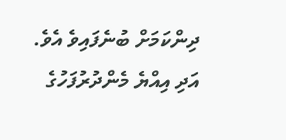ދިންކަމަށް ބުނެފައިވެ އެވެ.
އަދި އިއްޔެ މެންދުރުފަހުގެ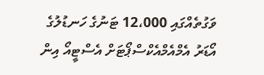ވަގުތެއްގައި 12،000 ޓަނުގެ ހަނޑުލުގެ އޯޑަރު އެމްއެމްއެކްސްޕޯޓަށް އެސްޓީއޯ އިން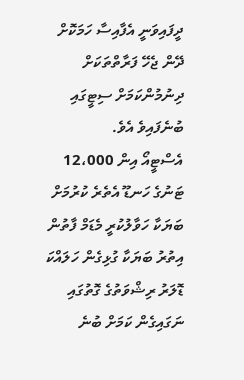ދީފައިވަނީ އެފާއިސާ ހަމަކޮށް ދޭން ޖެހޭ ފަރާތްތަކަށް ދިނުމުންކަމަށް ސިޓީގައި ބުނެފައިވެ އެވެ.
އެސްޓީއޯ އިން 12،000 ޓަނުގެ ހަނޑޫ އެތެރެ ކުރުމަށް ބަޔަކާ ހަވާލުކުރީ މެޑަމް ފާތުން އިތުރު ބަޔަކާ ގުޅިގެން ހަލައްކަ ޑޮލަރު ރިޝްވަތުގެ ގޮތުގައި ނަގައިގެން ކަމަށް ބުނެ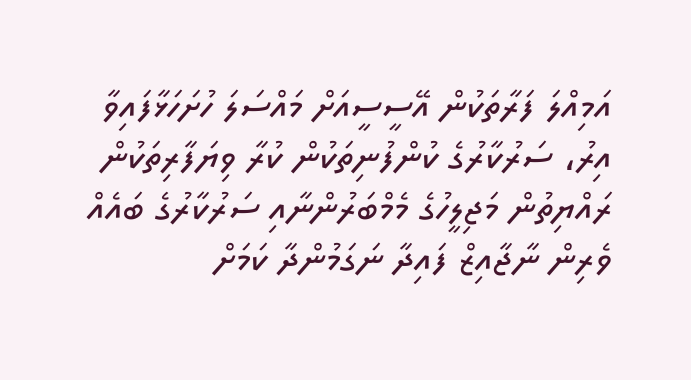އަމިއްލަ ފަރާތަކުން އޭސީސީއަށް މައްސަލަ ހުށަހަޅާފައިވާ އިރު، ސަރުކާރުގެ ކުންފުނިތަކުން ކުރާ ވިޔަފާރިތަކުން ރައްޔިތުން މަޖިލީހުގެ މެމްބަރުންނާއި ސަރުކާރުގެ ބައެއް ވެރިން ނާޖާއިޒް ފައިދާ ނަގަމުންދާ ކަމަށް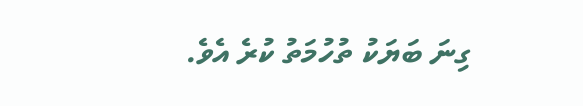ގިނަ ބަޔަކު ތުހުމަތު ކުރެ އެވެ.